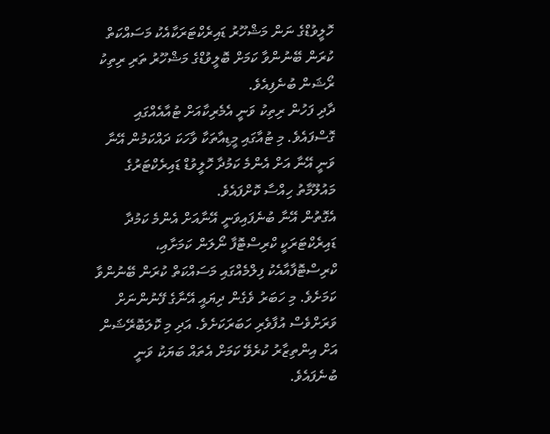ހޮލީވުޑްގެ ނަން މަޝްހޫރު ޑައިރެކްޓަރަކާއެކު މަސައްކަތް ކުރަން ބޭނުންވާ ކަމަށް ބޮލީވުޑްގެ މަޝްހޫރު ތަރި ރިތިކު ރޯޝަން ބުނެފިއެވެ.
ދާދި ފަހުން ރިތިކު ވަނީ އެމެރިކާއަށް ޓުއާއެއްގައި ގޮސްފައެވެ. މި ޓުއާގައި މީޑިއާތަކާ ވާހަކަ ދައްކަމުން އޭނާ ވަނީ އޭނާ އަށް އެންމެ ކަމުދާ ހޮލީވުޑް ޑައިރެކްޓަރުގެ މައުލޫމާތު ހިއްސާ ކޮށްފައެވެ.
އެގޮތުން އޭނާ ބުނެފައިވަނީ އޭނާއަށް އެންމެ ކަމުދާ ޑައިރެކްޓަރަކީ ކްރިސްޓޮފާ ނޯލަން ކަމަށާއި، ކްރިސްޓޮފާއާއެކު ފިލްމެއްގައި މަސައްކަތް ކުރަން ބޭނުންވާ ކަމަށެވެ. މި ހަބަރު ވެގެން ދިޔައީ އޭނާގެ ފޭނުންނަށް ވަރަށްވެސް އުފާވެރި ހަބަރަކަށެވެ. އަދި މި ކޮލަބޮރޭޝަން އަށް އިންތިޒާރު ކުރެވޭ ކަމަށް އެތައް ބަޔަކު ވަނީ ބުނެފައެވެ.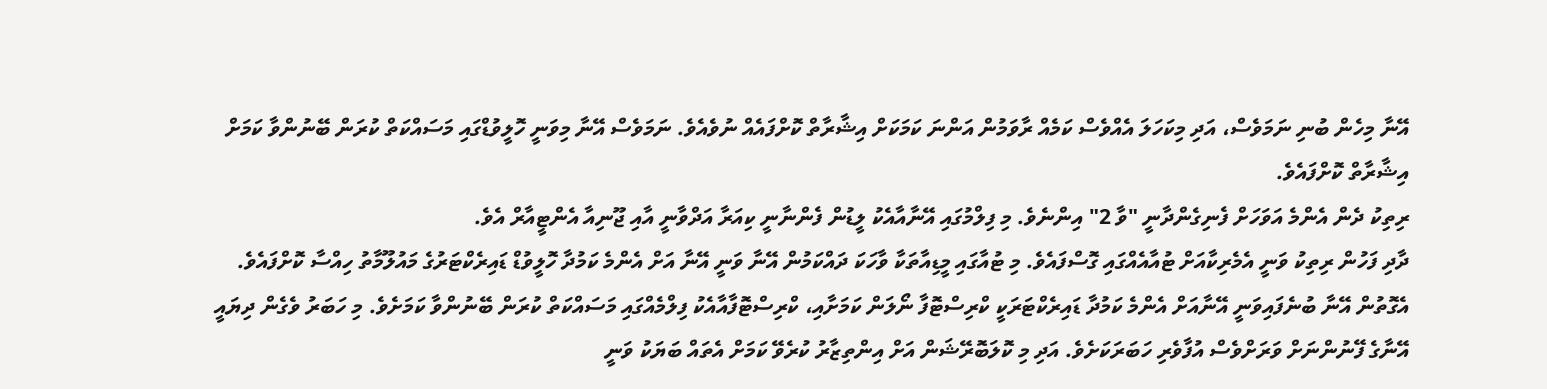އޭނާ މިހެން ބުނި ނަމަވެސް، އަދި މިކަހަލަ އެއްވެސް ކަމެއް ރާވަމުން އަންނަ ކަމަކަށް އިޝާރާތް ކޮށްފައެއް ނުވެއެވެ. ނަމަވެސް އޭނާ މިވަނީ ހޮލީވުޑްގައި މަސައްކަތް ކުރަން ބޭނުންވާ ކަމަށް އިޝާރާތް ކޮށްފައެވެ.
ރިތިކު ދެން އެންމެ އަވަހަށް ފެނިގެންދާނީ "ވާ 2" އިންނެވެ. މި ފިލްމުގައި އޭނާއާއެކު ލީޑުން ފެންނާނީ ކިއަރާ އަދްވާނީ އާއި ޖޫނިއާ އެންޓީއާރް އެވެ.
ދާދި ފަހުން ރިތިކު ވަނީ އެމެރިކާއަށް ޓުއާއެއްގައި ގޮސްފައެވެ. މި ޓުއާގައި މީޑިއާތަކާ ވާހަކަ ދައްކަމުން އޭނާ ވަނީ އޭނާ އަށް އެންމެ ކަމުދާ ހޮލީވުޑް ޑައިރެކްޓަރުގެ މައުލޫމާތު ހިއްސާ ކޮށްފައެވެ.
އެގޮތުން އޭނާ ބުނެފައިވަނީ އޭނާއަށް އެންމެ ކަމުދާ ޑައިރެކްޓަރަކީ ކްރިސްޓޮފާ ނޯލަން ކަމަށާއި، ކްރިސްޓޮފާއާއެކު ފިލްމެއްގައި މަސައްކަތް ކުރަން ބޭނުންވާ ކަމަށެވެ. މި ހަބަރު ވެގެން ދިޔައީ އޭނާގެ ފޭނުންނަށް ވަރަށްވެސް އުފާވެރި ހަބަރަކަށެވެ. އަދި މި ކޮލަބޮރޭޝަން އަށް އިންތިޒާރު ކުރެވޭ ކަމަށް އެތައް ބަޔަކު ވަނީ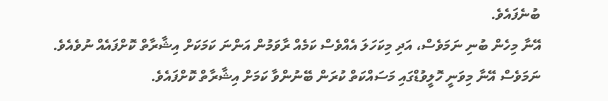ބުނެފައެވެ.
އޭނާ މިހެން ބުނި ނަމަވެސް، އަދި މިކަހަލަ އެއްވެސް ކަމެއް ރާވަމުން އަންނަ ކަމަކަށް އިޝާރާތް ކޮށްފައެއް ނުވެއެވެ. ނަމަވެސް އޭނާ މިވަނީ ހޮލީވުޑްގައި މަސައްކަތް ކުރަން ބޭނުންވާ ކަމަށް އިޝާރާތް ކޮށްފައެވެ.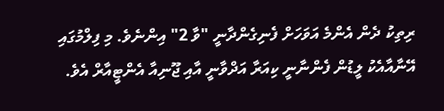ރިތިކު ދެން އެންމެ އަވަހަށް ފެނިގެންދާނީ "ވާ 2" އިންނެވެ. މި ފިލްމުގައި އޭނާއާއެކު ލީޑުން ފެންނާނީ ކިއަރާ އަދްވާނީ އާއި ޖޫނިއާ އެންޓީއާރް އެވެ.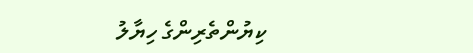ކިޔުންތެރިންގެ ހިޔާލު